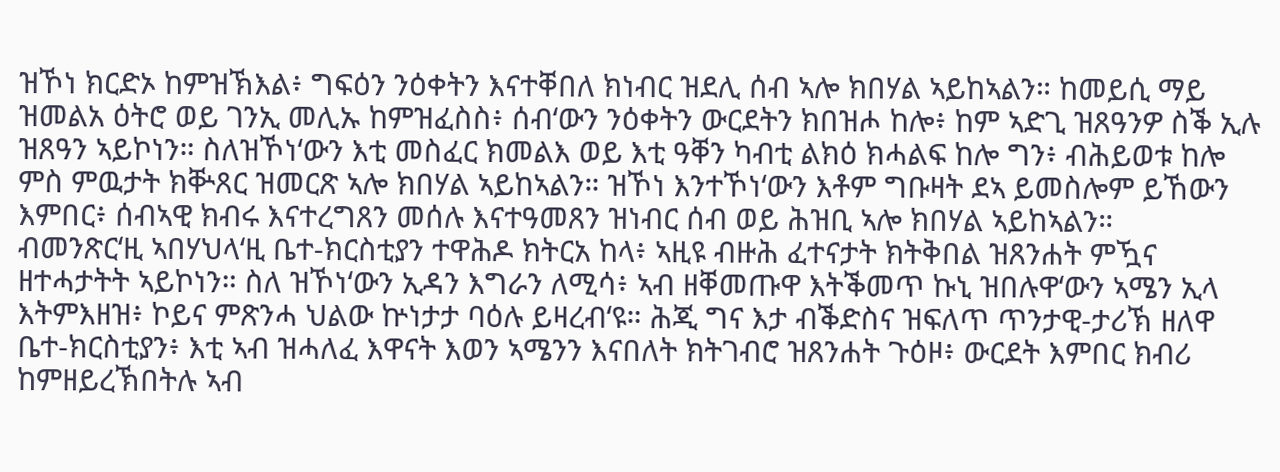ዝኾነ ክርድኦ ከምዝኽእል፥ ግፍዕን ንዕቀትን እናተቐበለ ክነብር ዝደሊ ሰብ ኣሎ ክበሃል ኣይከኣልን። ከመይሲ ማይ ዝመልአ ዕትሮ ወይ ገንኢ መሊኡ ከምዝፈስስ፥ ሰብ‘ውን ንዕቀትን ውርደትን ክበዝሖ ከሎ፥ ከም ኣድጊ ዝጸዓንዎ ስቕ ኢሉ ዝጸዓን ኣይኮነን። ስለዝኾነ‘ውን እቲ መስፈር ክመልእ ወይ እቲ ዓቐን ካብቲ ልክዕ ክሓልፍ ከሎ ግን፥ ብሕይወቱ ከሎ ምስ ምዉታት ክቝጸር ዝመርጽ ኣሎ ክበሃል ኣይከኣልን። ዝኾነ እንተኾነ‘ውን እቶም ግቡዛት ደኣ ይመስሎም ይኸውን እምበር፥ ሰብኣዊ ክብሩ እናተረግጸን መሰሉ እናተዓመጸን ዝነብር ሰብ ወይ ሕዝቢ ኣሎ ክበሃል ኣይከኣልን።
ብመንጽር‘ዚ ኣበሃህላ‘ዚ ቤተ-ክርስቲያን ተዋሕዶ ክትርአ ከላ፥ ኣዚዩ ብዙሕ ፈተናታት ክትቅበል ዝጸንሐት ምዃና ዘተሓታትት ኣይኮነን። ስለ ዝኾነ‘ውን ኢዳን እግራን ለሚሳ፥ ኣብ ዘቐመጡዋ እትቕመጥ ኩኒ ዝበሉዋ‘ውን ኣሜን ኢላ እትምእዘዝ፥ ኮይና ምጽንሓ ህልው ኵነታታ ባዕሉ ይዛረብ‘ዩ። ሕጂ ግና እታ ብቕድስና ዝፍለጥ ጥንታዊ-ታሪኽ ዘለዋ ቤተ-ክርስቲያን፥ እቲ ኣብ ዝሓለፈ እዋናት እወን ኣሜንን እናበለት ክትገብሮ ዝጸንሐት ጉዕዞ፥ ውርደት እምበር ክብሪ ከምዘይረኽበትሉ ኣብ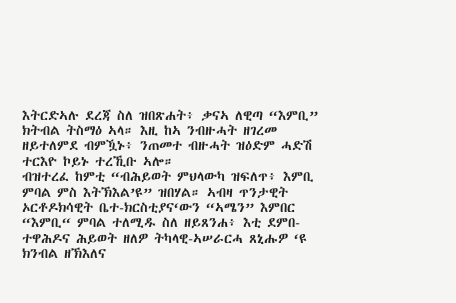እትርድኣሉ ደረጃ ስለ ዝበጽሐት፥ ቃናኣ ለዊጣ “እምቢ” ክትብል ትስማዕ ኣላ። እዚ ከኣ ንብዙሓት ዘገረመ ዘይተለምደ ብምዃኑ፥ ንጠመተ ብዙሓት ዝዕድም ሓድሽ ተርእዮ ኮይኑ ተረኺቡ ኣሎ።
ብዝተረፈ ከምቲ “ብሕይወት ምህላውካ ዝፍለጥ፥ እምቢ ምባል ምስ እትኽእል’ዩ” ዝበሃል። ኣብዛ ጥንታዊት ኦርቶዶክሳዊት ቤተ-ክርስቲያና‘ውን “ኣሜን” እምበር “እምቢ“ ምባል ተለሚዱ ስለ ዘይጸንሐ፥ እቲ ደምበ-ተዋሕዶና ሕይወት ዘለዎ ትካላዊ-ኣሠራርሓ ጸኒሑዎ ‘ዩ ክንብል ዘኽእለና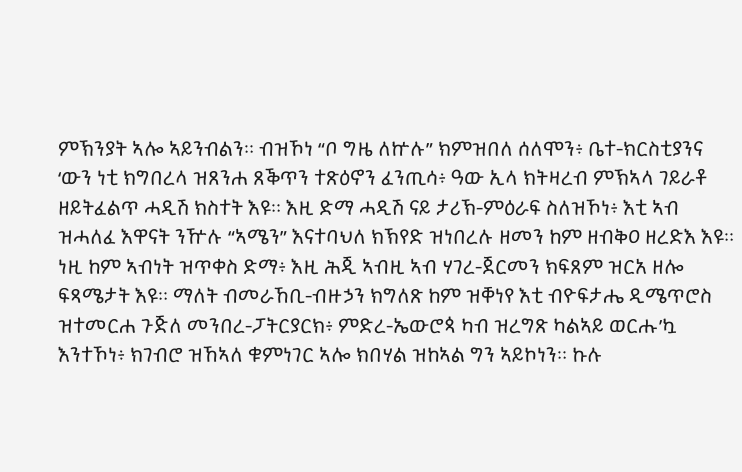ምኽንያት ኣሎ ኣይንብልን። ብዝኾነ “ቦ ግዜ ለኵሉ” ክምዝበለ ሰለሞን፥ ቤተ-ክርስቲያንና ‘ውን ነቲ ክግበረላ ዝጸንሐ ጸቕጥን ተጽዕኖን ፈንጢሳ፥ ዓው ኢላ ክትዛረብ ምኽኣላ ገይራቶ ዘይትፈልጥ ሓዲሽ ክስተት እዩ። እዚ ድማ ሓዲሽ ናይ ታሪኽ-ምዕራፍ ስለዝኾነ፥ እቲ ኣብ ዝሓለፈ እዋናት ንዅሉ “ኣሜን” እናተባህለ ክኽየድ ዝነበረሉ ዘመን ከም ዘብቅዐ ዘረድእ እዩ።
ነዚ ከም ኣብነት ዝጥቀስ ድማ፥ እዚ ሕጂ ኣብዚ ኣብ ሃገረ-ጀርመን ክፍጸም ዝርአ ዘሎ ፍጻሜታት እዩ። ማለት ብመራኸቢ-ብዙኃን ክግለጽ ከም ዝቐነየ እቲ ብዮፍታሔ ዲሜጥሮስ ዝተመርሐ ጉጅለ መንበረ-ፓትርያርክ፥ ምድረ-ኤውሮጳ ካብ ዝረግጽ ካልኣይ ወርሑ’ኳ እንተኾነ፥ ክገብሮ ዝኸኣለ ቁምነገር ኣሎ ክበሃል ዝከኣል ግን ኣይኮነን። ኩሉ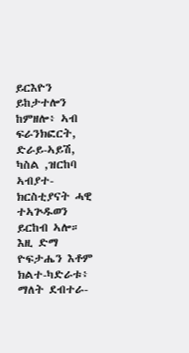ይርእዮን ይከታተሎን ከምዘሎ፥ ኣብ ፍራንክፎርት, ድራይ-ኣይሽ, ካስል ,ዝርከባ ኣብያተ-ክርስቲያናት ሓዊ ተኣጕዱወን ይርከብ ኣሎ። እዚ ድማ ዮፍታሔን እቶም ክልተ-ካድራቱ፥ ማለት ደብተራ-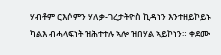ሃብቶም ርእሶምን ሃለቃ-ገረታትዮስ ኪዳነን እንተዘይኮይኑ ካልእ ብሓላፍነት ዝሕተተሉ ኣሎ ዝበሃል ኣይኮነን። ቀደሙ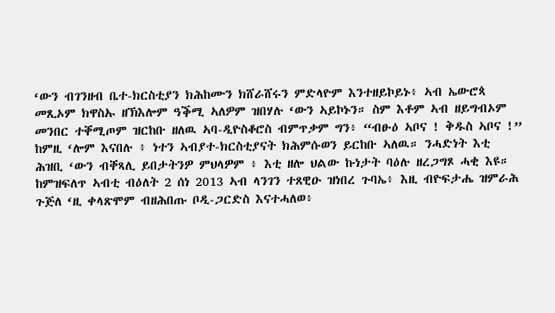‘ውን ብገንዘብ ቤተ-ክርስቲያን ክሕከሙን ክሸራሸሩን ምድላዮም እንተዘይኮይኑ፥ ኣብ ኤውሮጳ መጺኦም ክዋስኡ ዘኽእሎም ዓቕሚ ኣለዎም ዝበሃሉ ‘ውን ኣይኮኑን። ስም እቶም ኣብ ዘይግብኦም መንበር ተቐሚጦም ዝርከቡ ዘለዉ ኣባ-ዲዮስቆሮስ ብምጥቃም ግን፥ “ብፁዕ ኣቦና ! ቅዱስ ኣቦና !” ከምዚ ‘ሎም እናበሉ ፥ ነተን ኣብያተ-ክርስቲያናት ክሕምሱወን ይርከቡ ኣለዉ። ንሓድነት እቲ ሕዝቢ ‘ውን ብቐጻሊ ይበታትንዎ ምህላዎም ፥ እቲ ዘሎ ህልው ኩነታት ባዕሉ ዘረጋግጾ ሓቂ እዩ።
ከምዝፍለጥ ኣብቲ ብዕለት 2 ሰነ 2013 ኣብ ላንገን ተጸዊዑ ዝነበረ ጉባኤ፥ እዚ ብዮፍታሔ ዝምራሕ ጉጅለ ‘ዚ ቀላጽሞም ብዘሕበጡ ቦዲ-ጋርድስ እናተሓለወ፥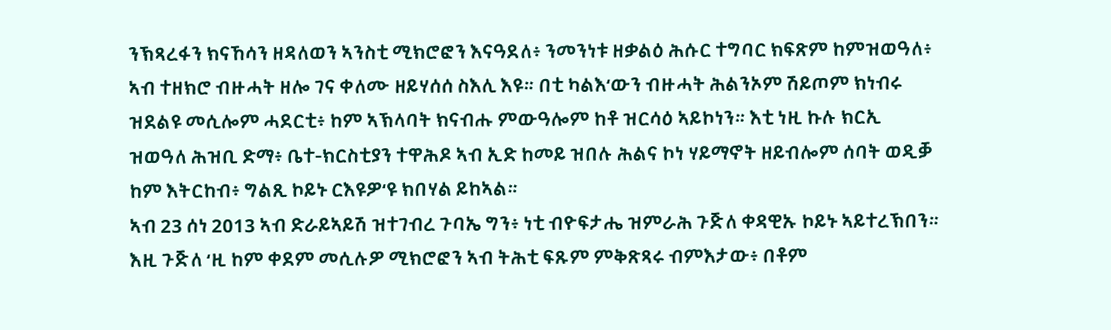ንኽጻረፋን ክናኸሳን ዘዳለወን ኣንስቲ ሚክሮፎን እናዓደለ፥ ንመንነቱ ዘቃልዕ ሕሱር ተግባር ክፍጽም ከምዝወዓለ፥ ኣብ ተዘክሮ ብዙሓት ዘሎ ገና ቀለሙ ዘይሃሰሰ ስእሊ እዩ። በቲ ካልእ‘ውን ብዙሓት ሕልንኦም ሽይጦም ክነብሩ ዝደልዩ መሲሎም ሓደርቲ፥ ከም ኣኽላባት ክናብሑ ምውዓሎም ከቶ ዝርሳዕ ኣይኮነን። እቲ ነዚ ኩሉ ክርኢ ዝወዓለ ሕዝቢ ድማ፥ ቤተ-ክርስቲያን ተዋሕዶ ኣብ ኢድ ከመይ ዝበሉ ሕልና ኮነ ሃይማኖት ዘይብሎም ሰባት ወዲቓ ከም እትርከብ፥ ግልጺ ኮይኑ ርእዩዎ‘ዩ ክበሃል ይከኣል።
ኣብ 23 ሰነ 2013 ኣብ ድራይኣይሽ ዝተገብረ ጉባኤ ግን፥ ነቲ ብዮፍታሔ ዝምራሕ ጉጅለ ቀዳዊኡ ኮይኑ ኣይተረኽበን። እዚ ጉጅለ ‘ዚ ከም ቀደም መሲሉዎ ሚክሮፎን ኣብ ትሕቲ ፍጹም ምቅጽጻሩ ብምእታው፥ በቶም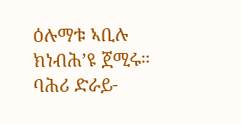ዕሉማቱ ኣቢሉ ክነብሕ’ዩ ጀሚሩ። ባሕሪ ድራይ-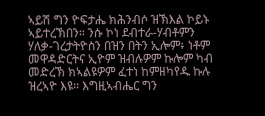ኣይሽ ግን ዮፍታሔ ክሕንብሶ ዝኽእል ኮይኑ ኣይተረኽበን። ንሱ ኮነ ደብተራ-ሃብቶምን ሃለቃ-ገረታትዮስን በዝን በትን ኢሎም፥ ነቶም መዋዳድርትና ኢዮም ዝብሉዎም ኩሎም ካብ መድረኽ ክኣልዩዎም ፈተነ ከምዘካየዱ ኩሉ ዝረኣዮ እዩ። እግዚኣብሔር ግን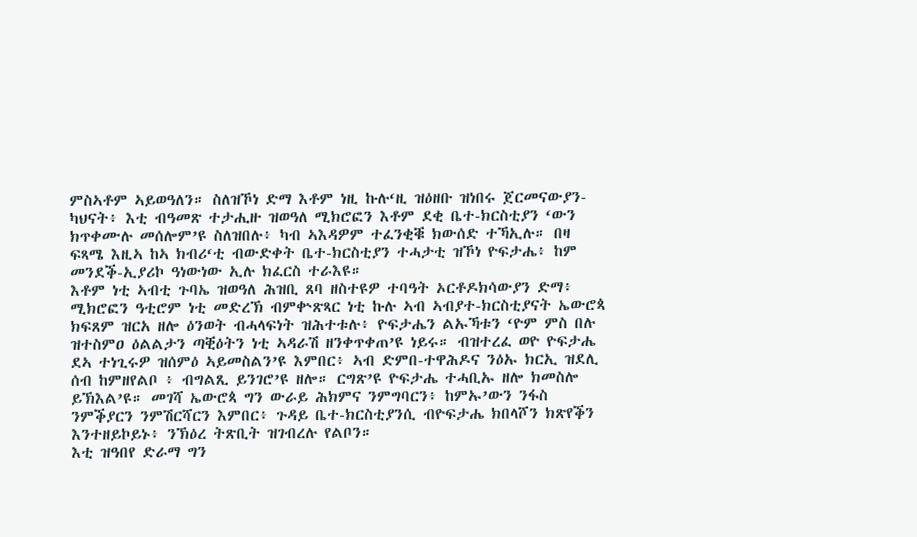ምስኣቶም ኣይወዓለን። ስለዝኾነ ድማ እቶም ነዚ ኩሉ‘ዚ ዝዕዘቡ ዝነበሩ ጀርመናውያን-ካህናት፥ እቲ ብዓመጽ ተታሒዙ ዝወዓለ ሚክሮፎን እቶም ደቂ ቤተ-ክርስቲያን ‘ውን ክጥቀሙሉ መሰሎም’ዩ ስለዝበሉ፥ ካብ ኣእዳዎም ተፈንቂቑ ክውሰድ ተኻኢሉ። በዛ ፍጻሜ እዚኣ ከኣ ክብሪ‘ቲ ብውድቀት ቤተ-ክርስቲያን ተሓታቲ ዝኾነ ዮፍታሔ፥ ከም መንደቕ-ኢያሪኮ ዓነውነው ኢሉ ክፈርስ ተራእዩ።
እቶም ነቲ ኣብቲ ጉባኤ ዝወዓለ ሕዝቢ ጸባ ዘስተዩዎ ተባዓት ኦርቶዶክሳውያን ድማ፥ ሚክሮፎን ዓቲሮም ነቲ መድረኽ ብምቍጽጻር ነቲ ኩሉ ኣብ ኣብያተ-ክርስቲያናት ኤውሮጳ ክፍጸም ዝርአ ዘሎ ዕንወት ብሓላፍነት ዝሕተቱሉ፥ ዮፍታሔን ልኡኻቱን ‘ዮም ምስ በሉ ዝተስምዐ ዕልልታን ጣቒዕትን ነቲ ኣዳራሽ ዘንቀጥቀጠ’ዩ ነይሩ። ብዝተረፈ ወዮ ዮፍታሔ ደኣ ተነጊሩዎ ዝሰምዕ ኣይመስልን’ዩ እምበር፥ ኣብ ድምበ-ተዋሕዶና ንዕኡ ክርኢ ዝደሊ ሰብ ከምዘየልቦ ፥ ብግልጺ ይንገሮ’ዩ ዘሎ። ርግጽ’ዩ ዮፍታሔ ተሓቢኡ ዘሎ ክመስሎ ይኽእል’ዩ። መገሻ ኤውሮጳ ግን ውራይ ሕክምና ንምግባርን፥ ከምኡ’ውን ንፋስ ንምቕያርን ንምሽርሻርን እምበር፥ ጉዳይ ቤተ-ክርስቲያንሲ ብዮፍታሔ ክበላሾን ክጽየቕን እንተዘይኮይኑ፥ ንኽዕረ ትጽቢት ዝገብረሉ የልቦን።
እቲ ዝዓበየ ድራማ ግን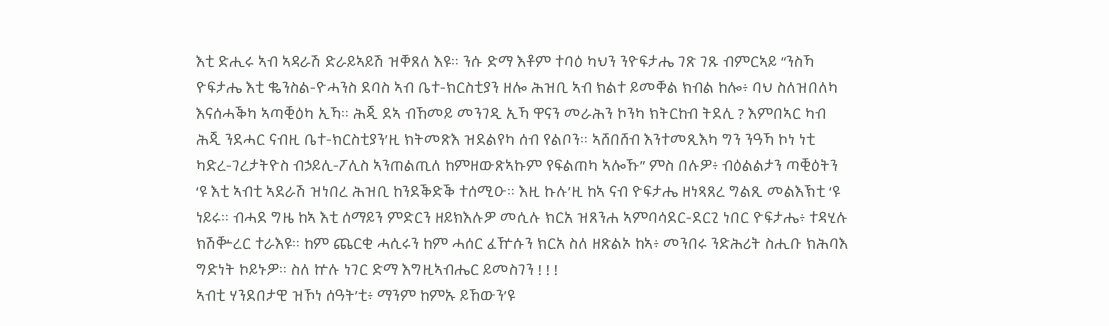እቲ ድሒሩ ኣብ ኣዳራሽ ድራይኣይሽ ዝቐጸለ እዩ። ንሱ ድማ እቶም ተባዕ ካህን ንዮፍታሔ ገጽ ገጹ ብምርኣይ “ንስኻ ዮፍታሔ እቲ ቈንስል-ዮሓንስ ደባስ ኣብ ቤተ-ክርስቲያን ዘሎ ሕዝቢ ኣብ ክልተ ይመቐል ክብል ከሎ፥ ባህ ስለዝበለካ እናሰሓቕካ ኣጣቒዕካ ኢኻ። ሕጂ ደኣ ብኸመይ መንገዲ ኢኻ ዋናን መራሕን ኮንካ ክትርከብ ትደሊ ? እምበኣር ካብ ሕጂ ንደሓር ናብዚ ቤተ-ክርስቲያን’ዚ ክትመጽእ ዝደልየካ ሰብ የልቦን። ኣሸበሸብ እንተመጺእካ ግን ንዓኻ ኮነ ነቲ ካድረ-ገረታትዮስ ብኃይሊ-ፖሊስ ኣንጠልጢለ ከምዘውጽኣኩም የፍልጠካ ኣሎኹ” ምስ በሉዎ፥ ብዕልልታን ጣቒዕትን ‘ዩ እቲ ኣብቲ ኣደራሽ ዝነበረ ሕዝቢ ከንደቕድቕ ተሰሚዑ። እዚ ኩሉ’ዚ ከኣ ናብ ዮፍታሔ ዘነጻጸረ ግልጺ መልእኽቲ ‘ዩ ነይሩ። ብሓደ ግዜ ከኣ እቲ ሰማይን ምድርን ዘይክእሉዎ መሲሉ ክርአ ዝጸንሐ ኣምባሳደር-ደርጊ ነበር ዮፍታሔ፥ ተዳሂሉ ክሽቝረር ተራእዩ። ከም ጨርቂ ሓሲሩን ከም ሓሰር ፈዅሱን ክርአ ስለ ዘጽልኦ ከኣ፥ መንበሩ ንድሕሪት ስሒቡ ክሕባእ ግድነት ኮይኑዎ። ስለ ኵሉ ነገር ድማ እግዚኣብሔር ይመስገን ! ! !
ኣብቲ ሃንደበታዊ ዝኾነ ሰዓት’ቲ፥ ማንም ከምኡ ይኸውን’ዩ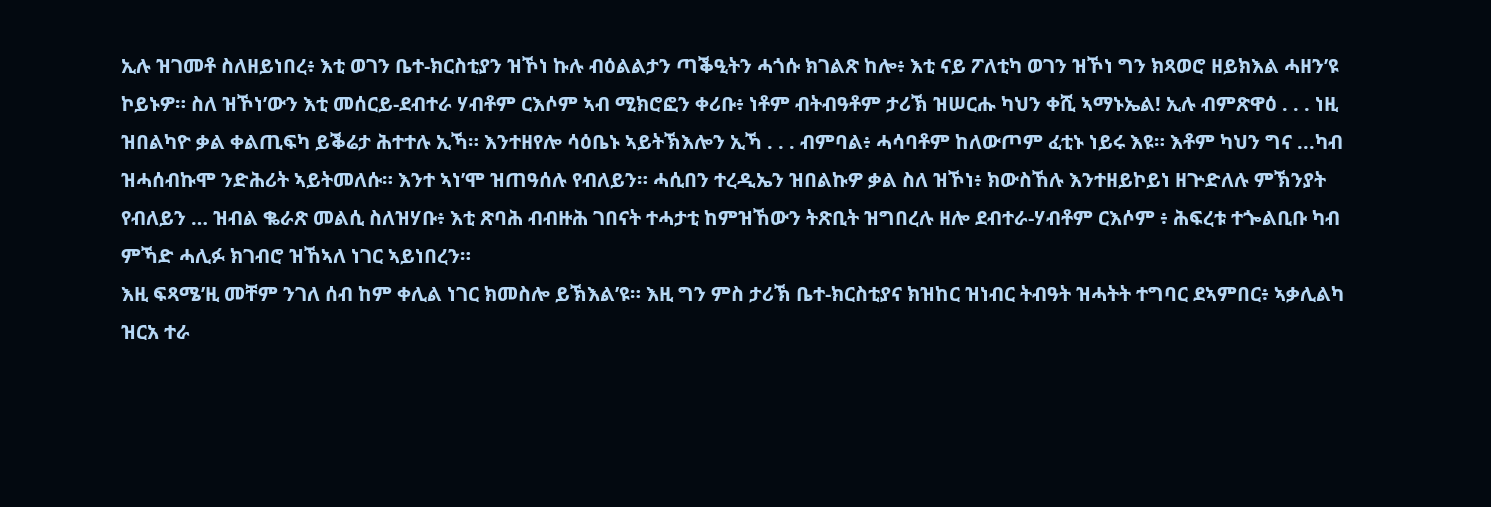ኢሉ ዝገመቶ ስለዘይነበረ፥ እቲ ወገን ቤተ-ክርስቲያን ዝኾነ ኩሉ ብዕልልታን ጣቕዒትን ሓጎሱ ክገልጽ ከሎ፥ እቲ ናይ ፖለቲካ ወገን ዝኾነ ግን ክጻወሮ ዘይክእል ሓዘን’ዩ ኮይኑዎ። ስለ ዝኾነ’ውን እቲ መሰርይ-ደብተራ ሃብቶም ርእሶም ኣብ ሚክሮፎን ቀሪቡ፥ ነቶም ብትብዓቶም ታሪኽ ዝሠርሑ ካህን ቀሺ ኣማኑኤል! ኢሉ ብምጽዋዕ . . . ነዚ ዝበልካዮ ቃል ቀልጢፍካ ይቕሬታ ሕተተሉ ኢኻ። እንተዘየሎ ሳዕቤኑ ኣይትኽእሎን ኢኻ . . . ብምባል፥ ሓሳባቶም ከለውጦም ፈቲኑ ነይሩ እዩ። እቶም ካህን ግና ...ካብ ዝሓሰብኩሞ ንድሕሪት ኣይትመለሱ። እንተ ኣነ’ሞ ዝጠዓሰሉ የብለይን። ሓሲበን ተረዲኤን ዝበልኩዎ ቃል ስለ ዝኾነ፥ ክውስኸሉ እንተዘይኮይነ ዘጕድለሉ ምኽንያት የብለይን … ዝብል ቈራጽ መልሲ ስለዝሃቡ፥ እቲ ጽባሕ ብብዙሕ ገበናት ተሓታቲ ከምዝኸውን ትጽቢት ዝግበረሉ ዘሎ ደብተራ-ሃብቶም ርእሶም ፥ ሕፍረቱ ተጐልቢቡ ካብ ምኻድ ሓሊፉ ክገብሮ ዝኸኣለ ነገር ኣይነበረን።
እዚ ፍጻሜ’ዚ መቸም ንገለ ሰብ ከም ቀሊል ነገር ክመስሎ ይኽእል’ዩ። እዚ ግን ምስ ታሪኽ ቤተ-ክርስቲያና ክዝከር ዝነብር ትብዓት ዝሓትት ተግባር ደኣምበር፥ ኣቃሊልካ ዝርአ ተራ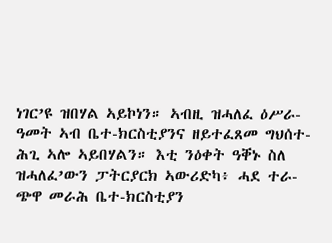ነገር’ዩ ዝበሃል ኣይኮነን። ኣብዚ ዝሓለፈ ዕሥራ-ዓመት ኣብ ቤተ-ክርስቲያንና ዘይተፈጸመ ግህሰተ-ሕጊ ኣሎ ኣይበሃልን። እቲ ንዕቀት ዓቐኑ ስለ ዝሓለፈ’ውን ፓትርያርክ ኣውሪድካ፥ ሓደ ተራ-ጭዋ መራሕ ቤተ-ክርስቲያን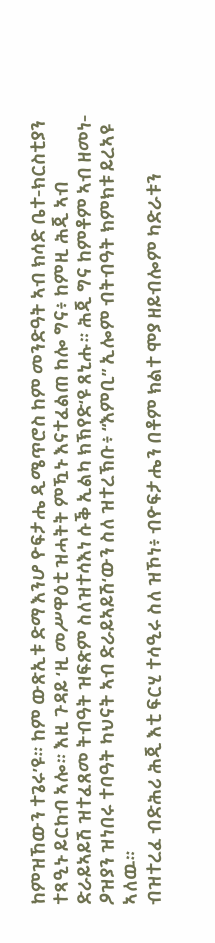ከምዝኸውን ተጌሩ’ዩ። ከም ውጽኢቱ ድማ እንሆ ዮፍታሔ ዲሜጥሮስ ከም መንድዓት ኣብ ክሳድ ቤተ-ክርስቲያን ተጻዒኑ ይርከብ ኣሎ። እዚ ጉዳይ ‘ዚ መሥዋዕቲ ዝሓትት ምዃኑ እናተፈልጠ ከሎ ግና፥ ከምዚ ሕጂ ኣብ ድራይኣይሽ ዝተፈጸመ ትብዓት ዝፍጽም ስለዝተሳእነ ሱቕ ኢልካ ክኽየድ‘ዩ ጸኒሑ። ሕጂ ግና ከምቶም ኣብ ዘመነ-ዖዝያን ዝነበሩ ተባዓት ካህናት ኣብ ድራይኣይሽ‘ውን ስለ ዝተረኽቡ፥ “እምቢ” ኢሎም ብትብዓት ክምክቱ ይረኣዩ ኣለዉ።
ብዝተረፈ ብድሕሪ ሕጂ እቲ ፍርሂ ተሳዒሩ ስለ ዝኾነ፥ ብዮፍታሔን በቶም ክልተ ሞያ ዘይብሎም ካድራቱን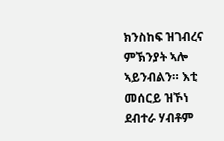ክንስከፍ ዝገብረና ምኽንያት ኣሎ ኣይንብልን። እቲ መሰርይ ዝኾነ ደብተራ ሃብቶም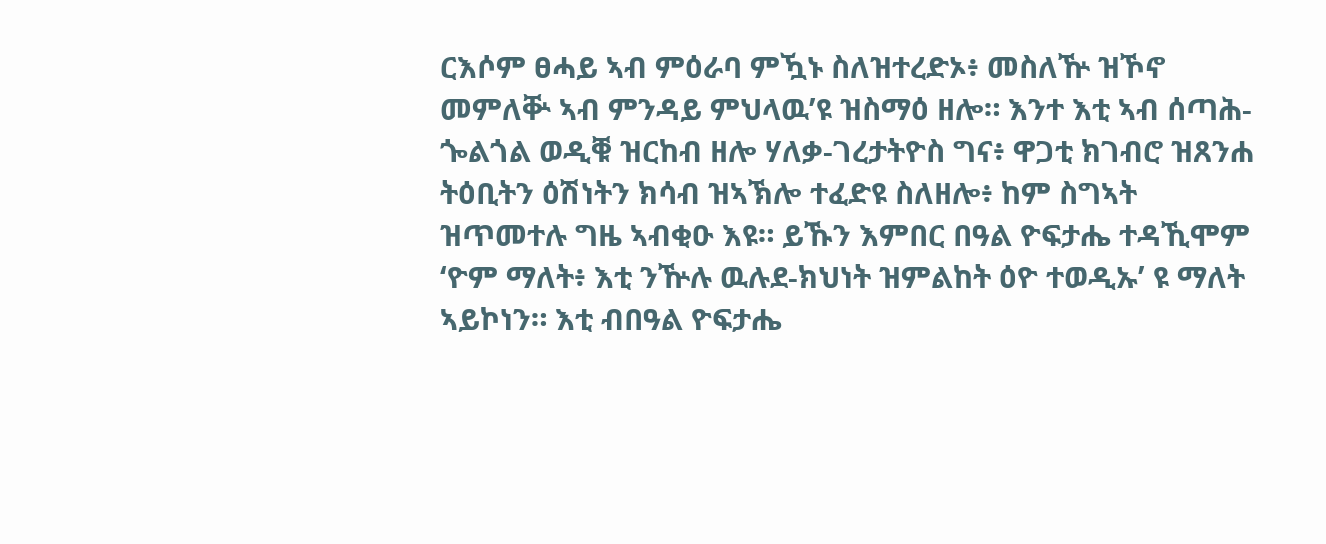ርእሶም ፀሓይ ኣብ ምዕራባ ምዃኑ ስለዝተረድኦ፥ መስለዅ ዝኾኖ መምለቝ ኣብ ምንዳይ ምህላዉ’ዩ ዝስማዕ ዘሎ። እንተ እቲ ኣብ ሰጣሕ-ጐልጎል ወዲቑ ዝርከብ ዘሎ ሃለቃ-ገረታትዮስ ግና፥ ዋጋቲ ክገብሮ ዝጸንሐ ትዕቢትን ዕሽነትን ክሳብ ዝኣኽሎ ተፈድዩ ስለዘሎ፥ ከም ስግኣት ዝጥመተሉ ግዜ ኣብቂዑ እዩ። ይኹን እምበር በዓል ዮፍታሔ ተዳኺሞም ‘ዮም ማለት፥ እቲ ንዅሉ ዉሉደ-ክህነት ዝምልከት ዕዮ ተወዲኡ’ ዩ ማለት ኣይኮነን። እቲ ብበዓል ዮፍታሔ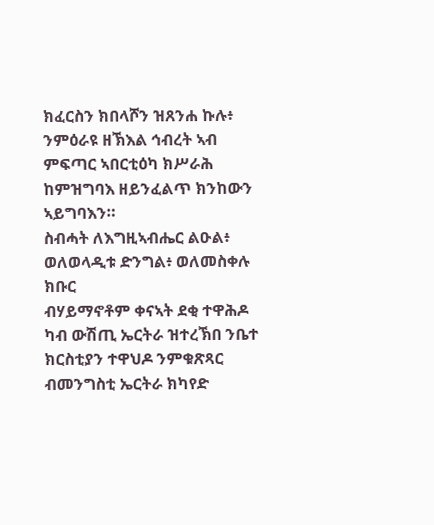ክፈርስን ክበላሾን ዝጸንሐ ኩሉ፥ ንምዕራዩ ዘኽእል ኅብረት ኣብ ምፍጣር ኣበርቲዕካ ክሥራሕ ከምዝግባእ ዘይንፈልጥ ክንከውን ኣይግባእን።
ስብሓት ለእግዚኣብሔር ልዑል፥ ወለወላዲቱ ድንግል፥ ወለመስቀሉ ክቡር
ብሃይማኖቶም ቀናኣት ደቂ ተዋሕዶ
ካብ ውሽጢ ኤርትራ ዝተረኽበ ንቤተ ክርስቲያን ተዋህዶ ንምቁጽጻር ብመንግስቲ ኤርትራ ክካየድ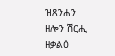ዝጸንሐን ዘሎን ሽርሒ ዘቃልዕ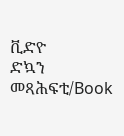ቪድዮ
ድኳን መጻሕፍቲ/Book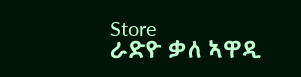Store
ራድዮ ቃለ ኣዋዲ